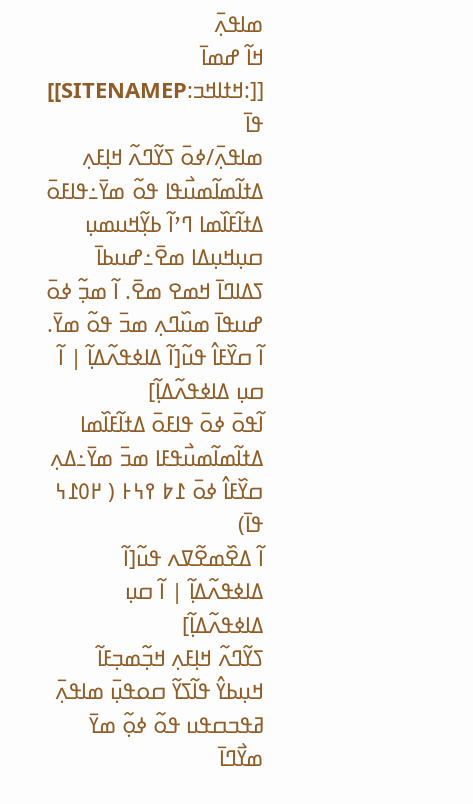ߘߊߟߍ߲߫
ߞߊ߬ ߝߘߊ߫ [[:ߞߙߊߞߏ:SITENAMEP]] ߟߊ߫
ߘߊߟߍ߲߫/ߦߋ߫ ߖߌ߬ߣߍ߬ ߞߊ߲ߓߍ߲ ߡߙߊ߬ߘߊ߬ߘߎ߯ߟߊ ߟߋ߬ ߘߌ߫߸ߟߊߓߋ߫ ߡߙߊ߬ߓߊ߰ߘߊ ߣߴߊ߬ ߕߌ߲߬ߞߎߘߎ߲ ߛߎ߲ߞߎ߲ߡߊ ߘߐ߫߸ߝߎߕߊ߫ ߖߡߊߣߊ߫ ߞߘߐ ߘߐ߫. ߊ߬ ߘߏ߲߬ ߦߋ߫ ߝߎߟߊ߫ ߘߎ߰ߣߍ߲ ߘߏ߫ ߟߋ߬ ߘߌ߫.
ߊ߬ ߛߌ߰ߓߊ߮ ߟߎ߬[ߊ߬ ߡߊߦߟߍ߬ߡߊ߲߬ | ߊ߬ ߛߎ߲ ߡߊߦߟߍ߬ߡߊ߲߬]
ߊ߬ߟߋ߫ ߦߋ߫ ߟߊߓߋ߫ ߡߙߊ߬ߓߊ߰ߘߊ ߡߙߊ߬ߘߊ߬ߘߎ߯ߟߓߊ ߘߏ߫ ߘߌ߫߸ߡߍ߲ ߛߌ߰ߓߊ߮ ߦߋ߫ ߁߈ ߉߆߅ ( ߂߀߁߆ ߟߊ߫)
ߊ߬ ߡߐ߰ߘߐ߬ߜߍ ߟߎ߬[ߊ߬ ߡߊߦߟߍ߬ߡߊ߲߬ | ߊ߬ ߛߎ߲ ߡߊߦߟߍ߬ߡߊ߲߬]
ߖߌ߬ߣߍ߬ ߞߊ߲ߓߍ߲ ߞߏ߲߬ߘߏ߲ߓߊ߬ ߞߎ߲ߕߌ߮ ߟߊ߬ߖߌ߬ ߛߋߟߎ߲߫ ߘߊߟߍ߲߫ ߥߟߏߛߟߎ ߟߋ߬ ߦߋ߲߬ ߘߌ߫
ߘߌ߯ߣߊ߫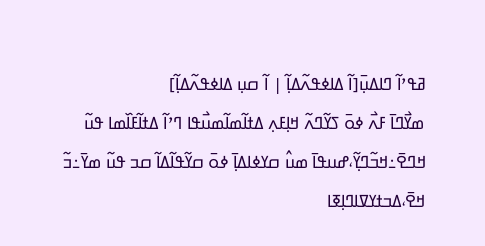ߥߟߴߊ߬ ߣߊߡߎ߲߫[ߊ߬ ߡߊߦߟߍ߬ߡߊ߲߬ | ߊ߬ ߛߎ߲ ߡߊߦߟߍ߬ߡߊ߲߬]
ߘߌ߯ߣߊ߫ ߓߍ߯ ߦߋ߫ ߖߌ߬ߣߍ߬ ߞߊ߲ߓߍ߲ ߡߙߊ߬ߘߊ߬ߘߎ߯ߟߊ ߣߴߊ߬ ߡߙߊ߬ߓߊ߰ߘߊ ߟߎ߬ ߞߣߐ߫߸ߞߏ߬ߣߌ߲߬،ߝߎߟߊ߫ ߘߎ߮ ߛߌߦߊߡߊ߲߫ ߦߋ߫ ߛߌ߬ߟߊ߬ߡߊ߬ ߛߏ ߟߎ߬ ߘߌ߫߸ߏ߬ ߞߐ߫،ߡߏߙߌߜߊߣߊ߲ߧߊ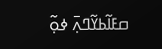ߛߓߊ߬ߕߌ߬ߣߍ߲߫ ߦߋ߲߬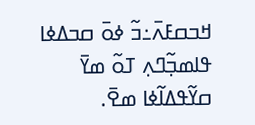ߞߏߛߓߍ߫߸ߏ߬ ߦߋ߫ ߛߏߡߦߊ ߟߊߘߏ߲߬ߣߍ߲ ߠߋ߬ ߘߌ߫ ߛߌ߬ߟߡߊ߬ߦߊ ߘߐ߫.